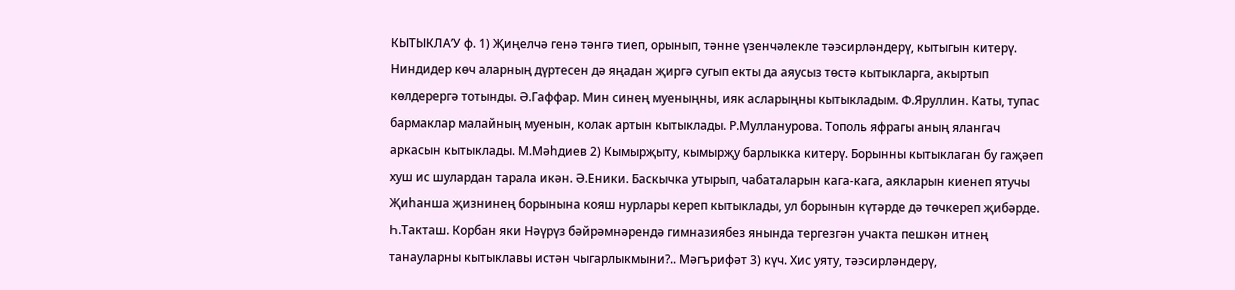КЫТЫКЛА’У ф. 1) Җиңелчә генә тәнгә тиеп, орынып, тәнне үзенчәлекле тәэсирләндерү, кытыгын китерү. Ниндидер көч аларның дүртесен дә яңадан җиргә сугып екты да аяусыз төстә кытыкларга, акыртып көлдерергә тотынды. Ә.Гаффар. Мин синең муеныңны, ияк асларыңны кытыкладым. Ф.Яруллин. Каты, тупас бармаклар малайның муенын, колак артын кытыклады. Р.Мулланурова. Тополь яфрагы аның ялангач аркасын кытыклады. М.Мәһдиев 2) Кымырҗыту, кымырҗу барлыкка китерү. Борынны кытыклаган бу гаҗәеп хуш ис шулардан тарала икән. Ә.Еники. Баскычка утырып, чабаталарын кага-кага, аякларын киенеп ятучы Җиһанша җизнинең борынына кояш нурлары кереп кытыклады, ул борынын күтәрде дә төчкереп җибәрде. Һ.Такташ. Корбан яки Нәүрүз бәйрәмнәрендә гимназиябез янында тергезгән учакта пешкән итнең танауларны кытыклавы истән чыгарлыкмыни?.. Мәгърифәт 3) күч. Хис уяту, тәэсирләндерү,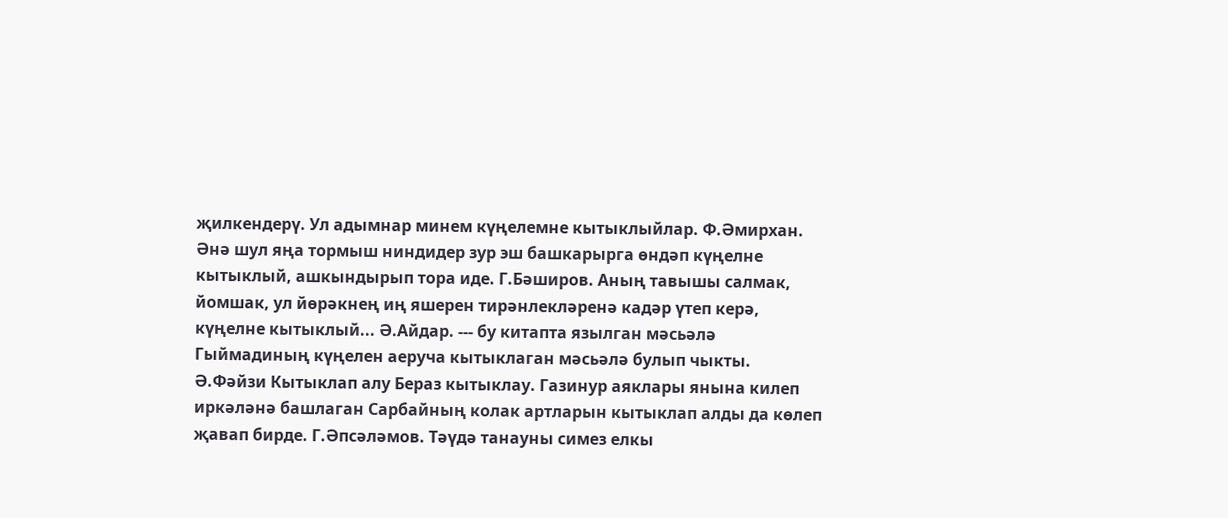җилкендерү. Ул адымнар минем күңелемне кытыклыйлар. Ф.Әмирхан. Әнә шул яңа тормыш ниндидер зур эш башкарырга өндәп күңелне кытыклый, ашкындырып тора иде. Г.Бәширов. Аның тавышы салмак, йомшак, ул йөрәкнең иң яшерен тирәнлекләренә кадәр үтеп керә, күңелне кытыклый... Ә.Айдар. --- бу китапта язылган мәсьәлә Гыймадиның күңелен аеруча кытыклаган мәсьәлә булып чыкты. Ә.Фәйзи Кытыклап алу Бераз кытыклау. Газинур аяклары янына килеп иркәләнә башлаган Сарбайның колак артларын кытыклап алды да көлеп җавап бирде. Г.Әпсәләмов. Тәүдә танауны симез елкы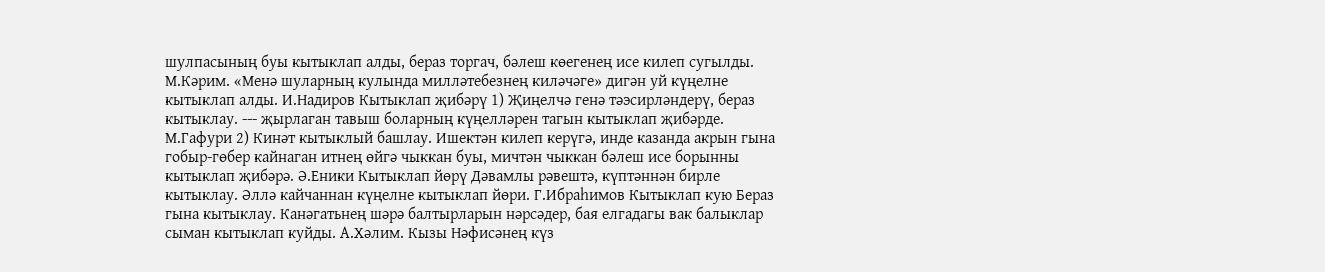шулпасының буы кытыклап алды, бераз торгач, бәлеш көегенең исе килеп сугылды. М.Кәрим. «Менә шуларның кулында милләтебезнең киләчәге» дигән уй күңелне кытыклап алды. И.Надиров Кытыклап җибәрү 1) Җиңелчә генә тәэсирләндерү, бераз кытыклау. --- җырлаган тавыш боларның күңелләрен тагын кытыклап җибәрде. М.Гафури 2) Кинәт кытыклый башлау. Ишектән килеп керүгә, инде казанда акрын гына гобыр-гөбер кайнаган итнең өйгә чыккан буы, мичтән чыккан бәлеш исе борынны кытыклап җибәрә. Ә.Еники Кытыклап йөрү Дәвамлы рәвештә, күптәннән бирле кытыклау. Әллә кайчаннан күңелне кытыклап йөри. Г.Ибраһимов Кытыклап кую Бераз гына кытыклау. Канәгатьнең шәрә балтырларын нәрсәдер, бая елгадагы вак балыклар сыман кытыклап куйды. А.Хәлим. Кызы Нәфисәнең күз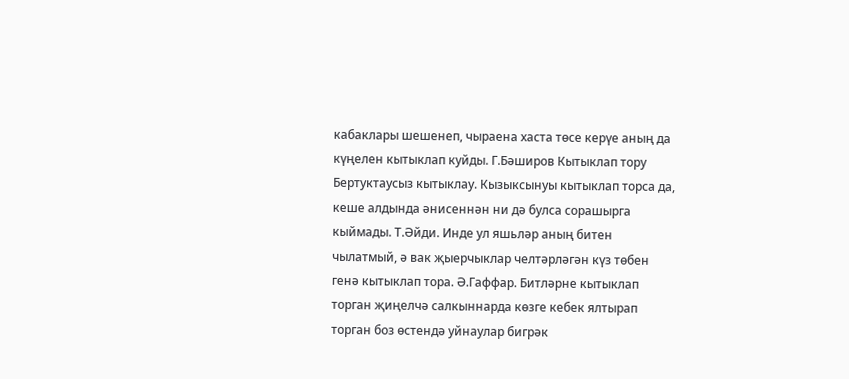кабаклары шешенеп, чыраена хаста төсе керүе аның да күңелен кытыклап куйды. Г.Бәширов Кытыклап тору Бертуктаусыз кытыклау. Кызыксынуы кытыклап торса да, кеше алдында әнисеннән ни дә булса сорашырга кыймады. Т.Әйди. Инде ул яшьләр аның битен чылатмый, ә вак җыерчыклар челтәрләгән күз төбен генә кытыклап тора. Ә.Гаффар. Битләрне кытыклап торган җиңелчә салкыннарда көзге кебек ялтырап торган боз өстендә уйнаулар бигрәк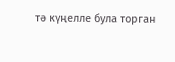тә күңелле була торган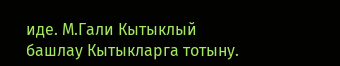иде. М.Гали Кытыклый башлау Кытыкларга тотыну.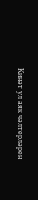Кинәт ул аяк чәлтерләрен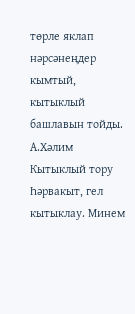төрле яклап нәрсәнеңдер кымтый, кытыклый башлавын тойды. А.Хәлим Кытыклый тору Һәрвакыт, гел кытыклау. Минем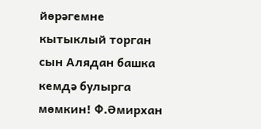йөрәгемне кытыклый торган сын Алядан башка кемдә булырга мөмкин! Ф.Әмирхан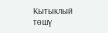Кытыклый төшү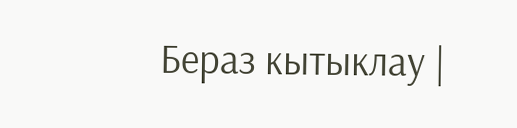Бераз кытыклау |